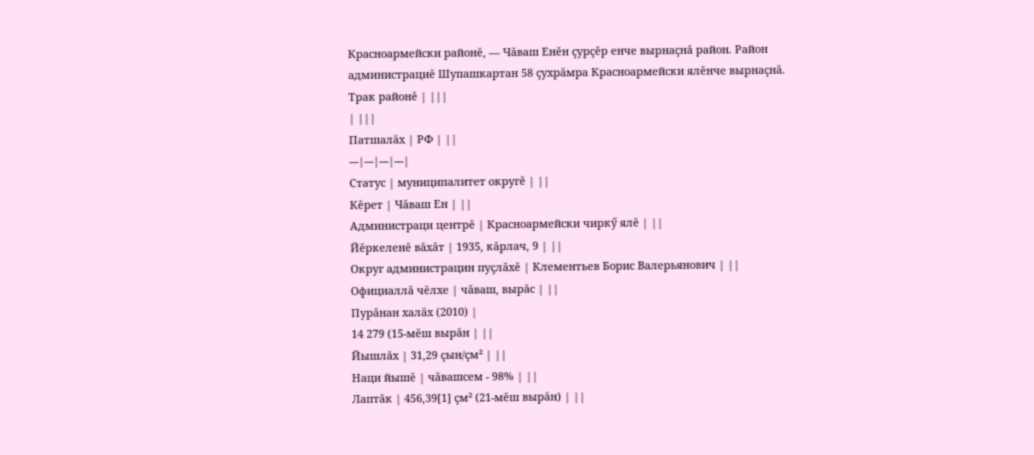Красноармейски районĕ, — Чăваш Енĕн çурçĕр енче вырнаçнă район. Район администрациĕ Шупашкартан 58 çухрăмра Красноармейски ялĕнче вырнаçнă.
Трак районĕ | |||
| |||
Патшалăх | РФ | ||
---|---|---|---|
Статус | муниципалитет округĕ | ||
Кĕрет | Чăваш Ен | ||
Администраци центрĕ | Красноармейски чиркӳ ялĕ | ||
Йĕркеленĕ вăхăт | 1935, кăрлач, 9 | ||
Округ администрацин пуçлăхĕ | Клементьев Борис Валерьянович | ||
Официаллă чĕлхе | чăваш, вырăс | ||
Пурăнан халăх (2010) |
14 279 (15-мĕш вырăн | ||
Йышлăх | 31,29 çын/çм² | ||
Наци йышĕ | чăвашсем - 98% | ||
Лаптăк | 456,39[1] çм² (21-мĕш вырăн) | ||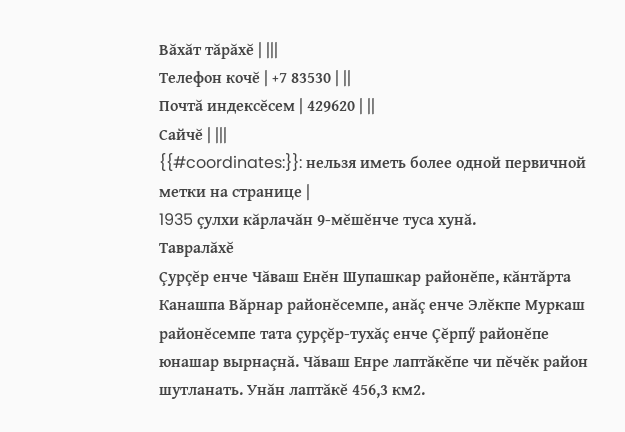Вăхăт тăрăхĕ | |||
Телефон кочĕ | +7 83530 | ||
Почтă индексĕсем | 429620 | ||
Сайчĕ | |||
{{#coordinates:}}: нельзя иметь более одной первичной метки на странице |
1935 çулхи кăрлачăн 9-мĕшĕнче туса хунă.
Тавралăхĕ
Çурçĕр енче Чăваш Енĕн Шупашкар районĕпе, кăнтăрта Канашпа Вăрнар районĕсемпе, анăç енче Элĕкпе Муркаш районĕсемпе тата çурçĕр-тухăç енче Çĕрпӳ районĕпе юнашар вырнаçнă. Чăваш Енре лаптăкĕпе чи пĕчĕк район шутланать. Унăн лаптăкĕ 456,3 км2.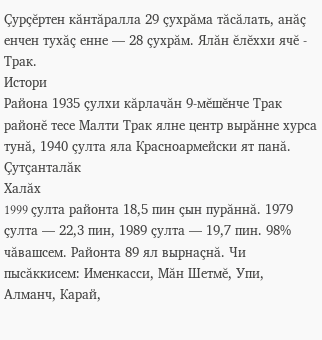Çурçĕртен кăнтăралла 29 çухрăма тăсăлать, анăç енчен тухăç енне — 28 çухрăм. Ялăн ĕлĕххи ячĕ - Трак.
Истори
Района 1935 çулхи кăрлачăн 9-мĕшĕнче Трак районĕ тесе Малти Трак ялне центр вырăнне хурса тунă, 1940 çулта яла Красноармейски ят панă.
Çутçанталăк
Халăх
1999 çулта районта 18,5 пин çын пурăннă. 1979 çулта — 22,3 пин, 1989 çулта — 19,7 пин. 98% чăвашсем. Районта 89 ял вырнаçнă. Чи пысăккисем: Именкасси, Мăн Шетмĕ, Упи, Алманч, Карай,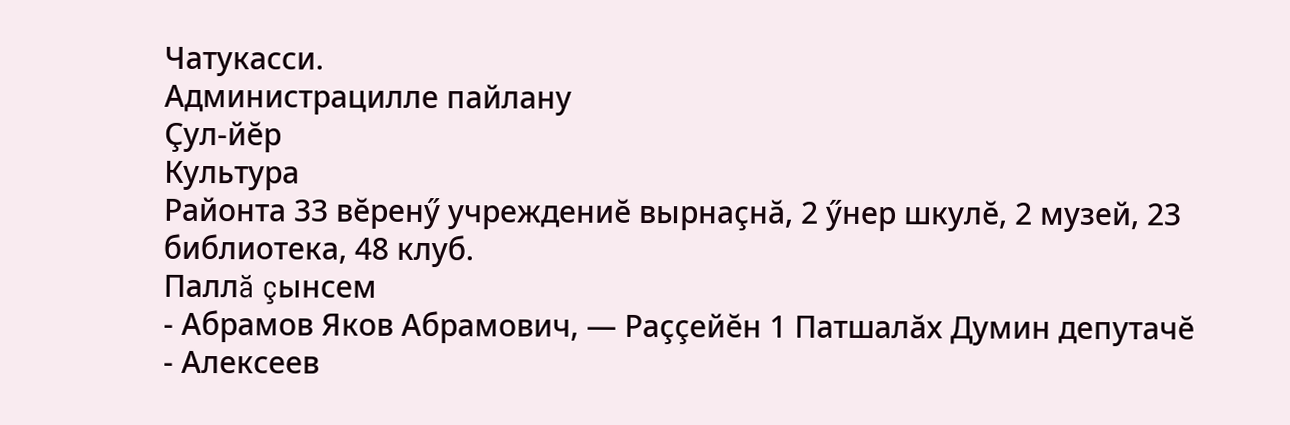Чатукасси.
Администрацилле пайлану
Çул-йĕр
Культура
Районта 33 вĕренӳ учреждениĕ вырнаçнă, 2 ӳнер шкулĕ, 2 музей, 23 библиотека, 48 клуб.
Паллă çынсем
- Абрамов Яков Абрамович, — Раççейĕн 1 Патшалăх Думин депутачĕ
- Алексеев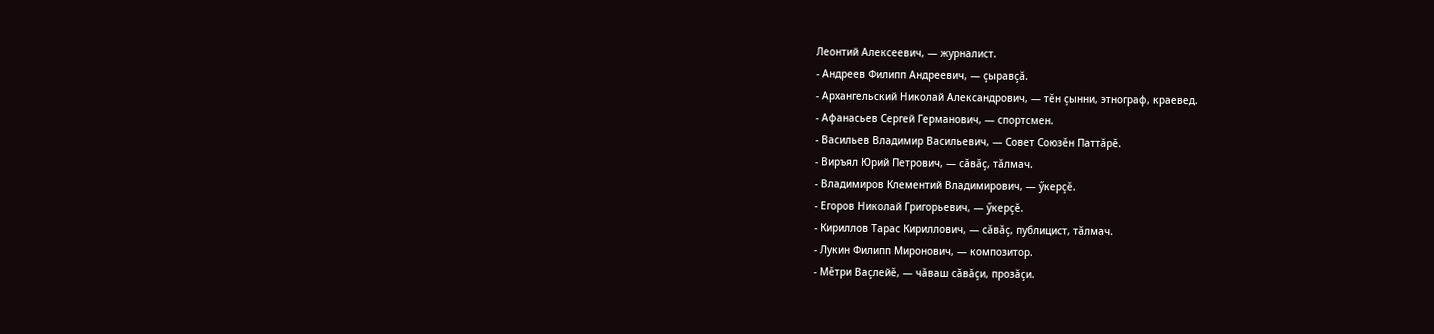Леонтий Алексеевич, — журналист.
- Андреев Филипп Андреевич, — çыравçă.
- Архангельский Николай Александрович, — тĕн çынни, этнограф, краевед.
- Афанасьев Сергей Германович, — спортсмен.
- Васильев Владимир Васильевич, — Совет Союзĕн Паттăрĕ.
- Виръял Юрий Петрович, — сăвăç, тăлмач.
- Владимиров Клементий Владимирович, — ӳкерçĕ.
- Егоров Николай Григорьевич, — ӳкерçĕ.
- Кириллов Тарас Кириллович, — сăвăç, публицист, тăлмач.
- Лукин Филипп Миронович, — композитор.
- Мĕтри Ваçлейĕ, — чăваш сăвăçи, прозăçи.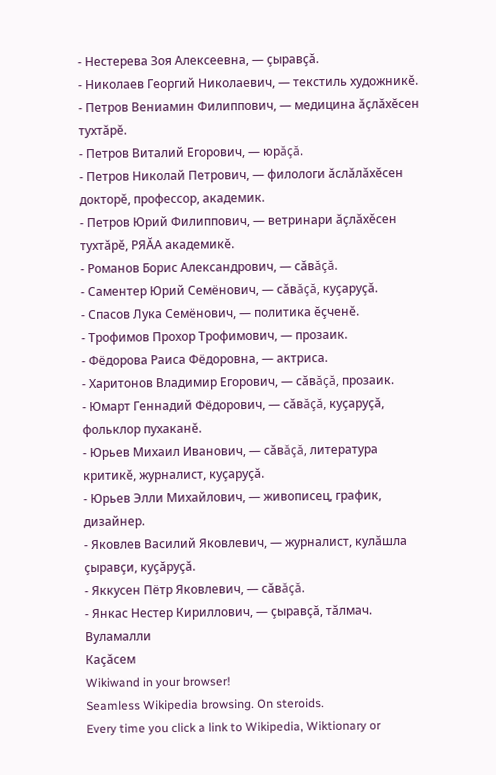- Нестерева Зоя Алексеевна, — çыравçă.
- Николаев Георгий Николаевич, — текстиль художникĕ.
- Петров Вениамин Филиппович, — медицина ăçлăхĕсен тухтăрĕ.
- Петров Виталий Егорович, — юрăçă.
- Петров Николай Петрович, — филологи ăслăлăхĕсен докторĕ, профессор, академик.
- Петров Юрий Филиппович, — ветринари ăçлăхĕсен тухтăрĕ, РЯĂА академикĕ.
- Романов Борис Александрович, — сăвăçă.
- Саментер Юрий Семёнович, — сăвăçă, куçаруçă.
- Спасов Лука Семёнович, — политика ĕçченĕ.
- Трофимов Прохор Трофимович, — прозаик.
- Фёдорова Раиса Фёдоровна, — актриса.
- Харитонов Владимир Егорович, — сăвăçă, прозаик.
- Юмарт Геннадий Фёдорович, — сăвăçă, куçаруçă, фольклор пухаканĕ.
- Юрьев Михаил Иванович, — сăвăçă, литература критикĕ, журналист, куçаруçă.
- Юрьев Элли Михайлович, — живописец, график, дизайнер.
- Яковлев Василий Яковлевич, — журналист, кулăшла çыравçи, куçăруçă.
- Яккусен Пётр Яковлевич, — сăвăçă.
- Янкас Нестер Кириллович, — çыравçă, тăлмач.
Вуламалли
Каçăсем
Wikiwand in your browser!
Seamless Wikipedia browsing. On steroids.
Every time you click a link to Wikipedia, Wiktionary or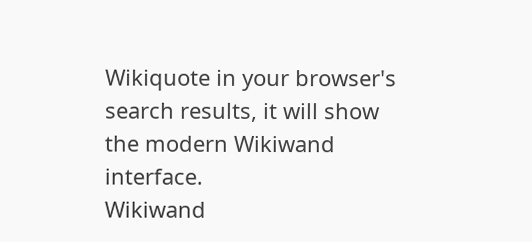Wikiquote in your browser's search results, it will show the modern Wikiwand interface.
Wikiwand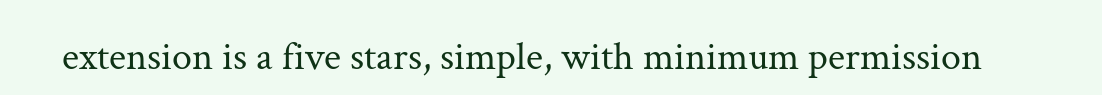extension is a five stars, simple, with minimum permission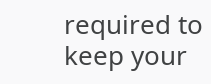required to keep your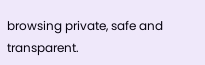browsing private, safe and transparent.